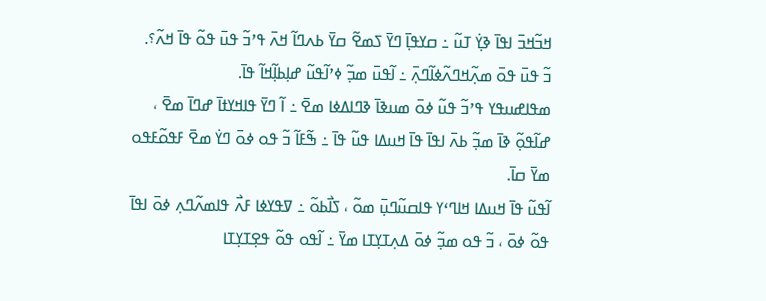ߞߏ߬ߞߏ߫ ߊߟߊ߫ ߢߌ߲߭ ߠߎ߬ ߸ ߛߌߟߊ߲߫ ߣߌ߫ ߖߘߐ߬ ߛߌ߫ ߕߍߣߊ߬ ߞߍ߫ ߟߴߏ߬ ߟߎ߫ ߟߋ߬ ߟߊ߫ ߞߍ߬؟.
ߏ߬ ߟߎ߫ ߟߋ߫ ߘߍ߲߬ߞߣߍ߬ߦߊ߬ߣߍ߲߫ ߸ ߊ߬ߟߎ߫ ߘߏ߲߬ ߦߴߊ߬ߟߎ߬ ߝߊ߲ߕߊ߲߬ߞߊ߬ ߟߊ߫.
ߘߟߊߝߎߟߌ ߟߴߏ߬ ߟߎ߬ ߦߋ߫ ߘߎߢߊ߫ ߢߣߊߡߦߊ ߘߐ߫ ߸ ߊ߬ ߣߌ߫ ߟߊߞߌߙߊ߫ ߝߣߊ߫ ߘߐ߫ ، ߝߊ߬ߟߋ߲߬ ߢߊ߫ ߘߏ߲߬ ߕߍ߫ ߊߟߊ߫ ߟߊ߫ ߞߎߡߊ ߟߎ߬ ߟߊ߫ ߸ ߒ߬ߓߊ߬ ߏ߬ ߟߋ ߦߋ߫ ߣߌ߭ ߘߐ߫ ߓߟߋ߬ߓߟߋ ߘߌ߫ ߛߊ߫.
ߊ߬ߟߎ߬ ߟߊ߫ ߞߎߡߊ ߞߊߣߵߌ ߟߊߛߎ߬ߣߎ߲߫ ߘߋ߬ ، ߖߊ߯ߕߋ߬ ߸ ߜߟߌߦߊ ߓߍ߯ ߟߊߘߍ߬ߣߍ߲ ߦߋ߫ ߊߟߊ߫ ߟߋ߬ ߦߋ߫ ، ߏ߬ ߟߋ ߘߏ߲߬ ߦߋ߫ ߡߍ߲ߠߌ߲ߠߊ ߘߌ߫ ߸ ߊ߬ߟߋ ߟߋ߬ ߟߐ߲ߠߌ߲ߠߊ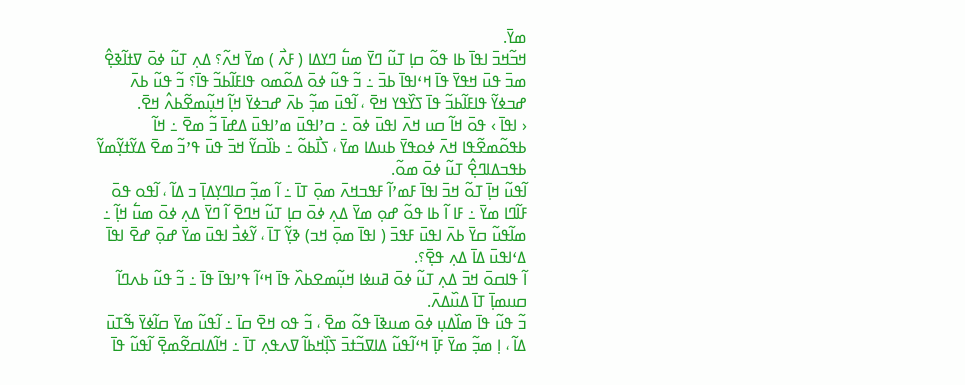ߘߌ߫.
ߞߏ߬ߞߏ߫ ߊߟߊ߫ ߕߊ ߟߋ߬ ߛߊ߲ ߠߎ߬ ߣߌ߫ ߘߎ߱ ߣߌߡߊ ( ߓߍ߯ ) ߘߌ߫ ߞߍ߬؟ ߡߍ߲ ߠߎ߬ ߦߋ߫ ߜߙߊ߬ߢߐ߲߮ ߘߏ߫ ߟߎ߫ ߞߟߌ߫ ߟߊ߫ ߞߵߊߟߊ߫ ߕߏ߫ ߸ ߏ߬ ߟߎ߬ ߦߋ߫ ߡߋ߬ߘߋ ߟߊߓߊ߬ߕߏ߬ ߟߊ߫؟ ߏ߬ ߟߎ߬ ߕߍ߫ ߝߏߦߌ߬ ߟߊߓߊ߬ߕߏ߬ ߟߊ߫ ߖߌ߰ߟߌ ߞߐ߫ ، ߊ߬ߟߎ߫ ߘߏ߲߬ ߕߍ߫ ߝߏߦߌ߫ ߞߊ߲߬ ߞߎ߲߬ߘߐ߬ߕߍ߮ ߞߐ߫.
‹ ߊߟߊ߫ › ߟߋ߫ ߞߊ߬ ߛߎ ߞߍ߫ ߊߟߎ߫ ߦߋ߫ ߸ ߛߴߊߟߎ߫ ߘߴߊߟߎ߫ ߡߝߊ߫ ߏ߬ ߘߐ߫ ߸ ߞߊ߬ ߕߟߋ߬ߘߐ߬ߟߊ ߞߍ߫ ߦߋߟߌ߫ ߕߎߡߊ ߘߌ߫ ، ߖߊ߯ߕߋ߬ ߸ ߕߊ߰ߛߌ߬ ߞߏ߫ ߟߎ߫ ߟߴߏ߬ ߘߐ߫ ߡߌ߬ߙߌ߲߬ߘߌ߬ ߕߟߏߡߊߣߐ߲߮ ߠߎ߬ ߦߋ߫ ߘߋ߬.
ߊ߬ߟߎ߬ ߞߊ߲߫ ߠߋ߬ ߞߏ߫ ߊߟߊ߫ ߓߘߴߊ߬ ߓߟߏߞߍ߫ ߘߋ߲߫ ߠߊ߫ ߸ ߊ߬ ߘߏ߲߬ ߛߊߣߌ߲ߡߊ߲߫ ߏ ߡߊ߬ ، ߊ߬ߟߋ ߟߋ߫ ߓߊ߬ߣߊ ߘߌ߫ ߸ ߓߊ ߊ߬ ߕߊ ߟߋ߬ ߝߋ߲ ߘߌ߫ ߡߍ߲ ߦߋ߫ ߛߊ߲ ߠߎ߬ ߞߣߐ߫ ߊ߬ ߣߌ߫ ߡߍ߲ ߦߋ߫ ߘߎ߱ ߞߊ߲߬ ߸ ߘߊ߬ߟߎ߬ ߛߌ߫ ߕߍ߫ ߊߟߎ߫ ߓߟߏ߫ ( ߊߟߊ߫ ߘߋ߲߫ ߞߏ) ߢߌ߲߬ ߠߊ߫ ، ߌ߬ߦߏ߯ ߊߟߎ߫ ߘߌ߫ ߝߋ߲߫ ߝߐ߫ ߊߟߊ߫ ߡߵߊߟߎ߫ ߡߊ߫ ߡߍ߲ ߟߐ߲߫؟.
ߊ߬ ߟߊߛߋ߫ ߞߏ߫ ߡߍ߲ ߠߎ߬ ߦߋ߫ ߥߎߦߊ ߞߎ߲߬ߘߐߕߍ߰ ߟߊ߫ ߞߵߊ߬ ߟߴߊߟߊ߫ ߟߊ߫ ߸ ߏ߬ ߟߎ߬ ߕߍߣߊ߬ ߛߎߘߊ߲߫ ߠߊ߫ ߡߎ߰ߡߍ߫.
ߏ߬ ߟߎ߬ ߟߊ߫ ߘߊ߰ߡߎ߲ ߦߋ߫ ߘߎߢߊ߫ ߟߋ߬ ߘߐ߫ ، ߏ߬ ߟߋ ߞߐ߫ ߛߊ߫ ߸ ߊ߬ߟߎ߬ ߘߌ߫ ߛߊ߬ߦߌ߫ ߒ߬ߠߎ߫ ߡߊ߬ ، ߊ߲ ߘߏ߲߬ ߘߌ߫ ߓߊ߲߫ ߞߵߊ߬ߟߎ߬ ߡߊߜߏ߬ߙߏ߫ ߖߊ߲߰ߞߕߊ߬ ߜߍߟߍ߲ ߠߊ߫ ߸ ߞߊ߬ߡߊߛߐ߬ߘߐ߲߫ ߊ߬ߟߎ߬ ߟߊ߫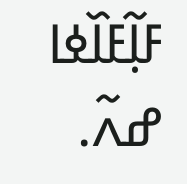ߓߊ߲߬ߓߊ߰ߦߊ ߝߍ߬.